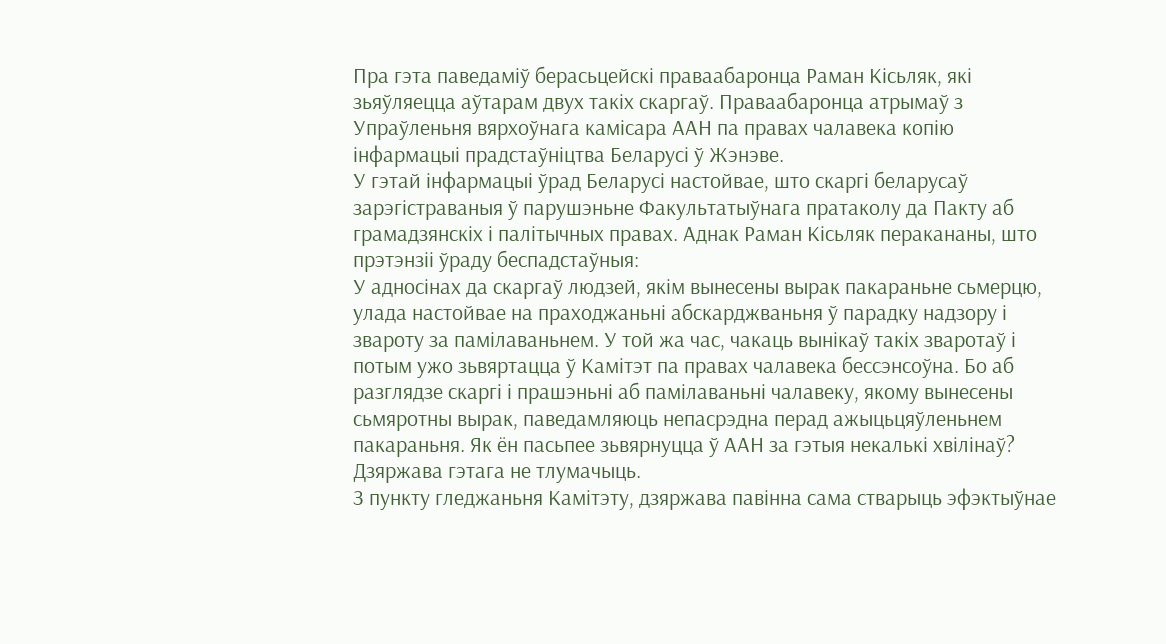Пра гэта паведаміў берасьцейскі праваабаронца Раман Кісьляк, які зьяўляецца аўтарам двух такіх скаргаў. Праваабаронца атрымаў з Упраўленьня вярхоўнага камісара ААН па правах чалавека копію інфармацыі прадстаўніцтва Беларусі ў Жэнэве.
У гэтай інфармацыі ўрад Беларусі настойвае, што скаргі беларусаў зарэгістраваныя ў парушэньне Факультатыўнага пратаколу да Пакту аб грамадзянскіх і палітычных правах. Аднак Раман Кісьляк перакананы, што прэтэнзіі ўраду беспадстаўныя:
У адносінах да скаргаў людзей, якім вынесены вырак пакараньне сьмерцю, улада настойвае на праходжаньні абскарджваньня ў парадку надзору і звароту за памілаваньнем. У той жа час, чакаць вынікаў такіх зваротаў і потым ужо зьвяртацца ў Камітэт па правах чалавека бессэнсоўна. Бо аб разглядзе скаргі і прашэньні аб памілаваньні чалавеку, якому вынесены сьмяротны вырак, паведамляюць непасрэдна перад ажыцьцяўленьнем пакараньня. Як ён пасьпее зьвярнуцца ў ААН за гэтыя некалькі хвілінаў? Дзяржава гэтага не тлумачыць.
З пункту гледжаньня Камітэту, дзяржава павінна сама стварыць эфэктыўнае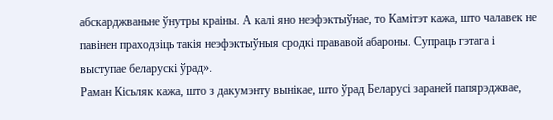абскарджваньне ўнутры краіны. А калі яно неэфэктыўнае, то Камітэт кажа, што чалавек не павінен праходзіць такія неэфэктыўныя сродкі прававой абароны. Супраць гэтага і выступае беларускі ўрад».
Раман Кісьляк кажа, што з дакумэнту вынікае, што ўрад Беларусі зараней папярэджвае,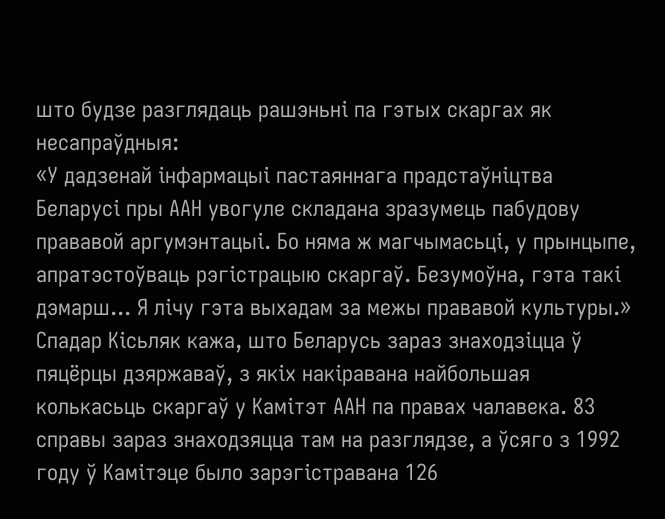што будзе разглядаць рашэньні па гэтых скаргах як несапраўдныя:
«У дадзенай інфармацыі пастаяннага прадстаўніцтва Беларусі пры ААН увогуле складана зразумець пабудову прававой аргумэнтацыі. Бо няма ж магчымасьці, у прынцыпе, апратэстоўваць рэгістрацыю скаргаў. Безумоўна, гэта такі дэмарш... Я лічу гэта выхадам за межы прававой культуры.»
Спадар Кісьляк кажа, што Беларусь зараз знаходзіцца ў пяцёрцы дзяржаваў, з якіх накіравана найбольшая колькасьць скаргаў у Камітэт ААН па правах чалавека. 83 справы зараз знаходзяцца там на разглядзе, а ўсяго з 1992 году ў Камітэце было зарэгістравана 126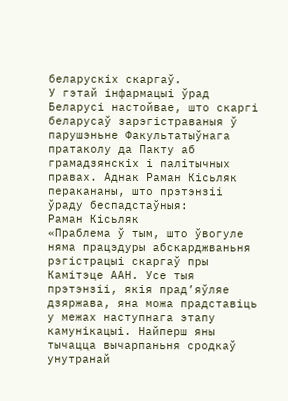беларускіх скаргаў.
У гэтай інфармацыі ўрад Беларусі настойвае, што скаргі беларусаў зарэгістраваныя ў парушэньне Факультатыўнага пратаколу да Пакту аб грамадзянскіх і палітычных правах. Аднак Раман Кісьляк перакананы, што прэтэнзіі ўраду беспадстаўныя:
Раман Кісьляк
«Праблема ў тым, што ўвогуле няма працэдуры абскарджваньня рэгістрацыі скаргаў пры Камітэце ААН. Усе тыя прэтэнзіі, якія прад’яўляе дзяржава, яна можа прадставіць у межах наступнага этапу камунікацыі. Найперш яны тычацца вычарпаньня сродкаў унутранай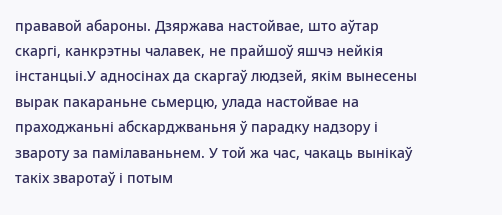прававой абароны. Дзяржава настойвае, што аўтар скаргі, канкрэтны чалавек, не прайшоў яшчэ нейкія інстанцыі.У адносінах да скаргаў людзей, якім вынесены вырак пакараньне сьмерцю, улада настойвае на праходжаньні абскарджваньня ў парадку надзору і звароту за памілаваньнем. У той жа час, чакаць вынікаў такіх зваротаў і потым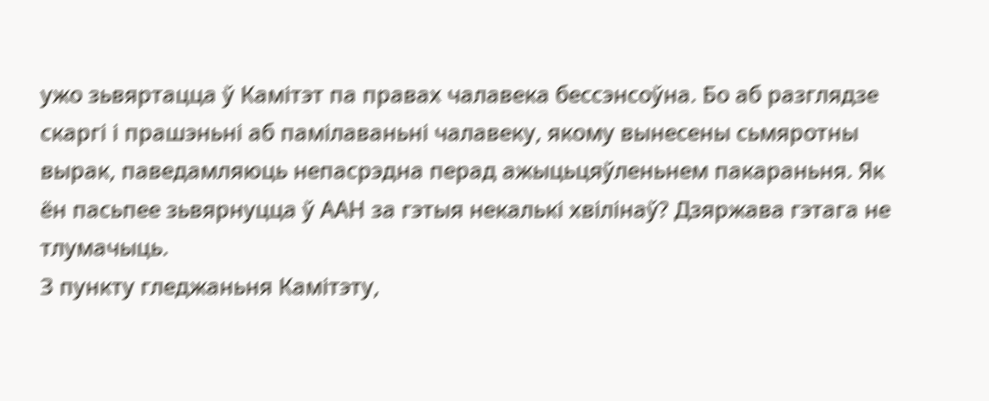ужо зьвяртацца ў Камітэт па правах чалавека бессэнсоўна. Бо аб разглядзе скаргі і прашэньні аб памілаваньні чалавеку, якому вынесены сьмяротны вырак, паведамляюць непасрэдна перад ажыцьцяўленьнем пакараньня. Як ён пасьпее зьвярнуцца ў ААН за гэтыя некалькі хвілінаў? Дзяржава гэтага не тлумачыць.
З пункту гледжаньня Камітэту,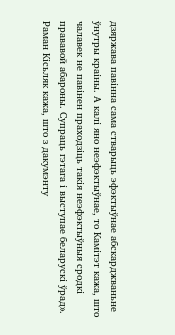дзяржава павінна сама стварыць эфэктыўнае абскарджваньне ўнутры краіны. А калі яно неэфэктыўнае, то Камітэт кажа, што чалавек не павінен праходзіць такія неэфэктыўныя сродкі прававой абароны. Супраць гэтага і выступае беларускі ўрад».
Раман Кісьляк кажа, што з дакумэнту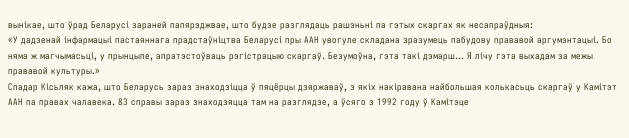вынікае, што ўрад Беларусі зараней папярэджвае, што будзе разглядаць рашэньні па гэтых скаргах як несапраўдныя:
«У дадзенай інфармацыі пастаяннага прадстаўніцтва Беларусі пры ААН увогуле складана зразумець пабудову прававой аргумэнтацыі. Бо няма ж магчымасьці, у прынцыпе, апратэстоўваць рэгістрацыю скаргаў. Безумоўна, гэта такі дэмарш... Я лічу гэта выхадам за межы прававой культуры.»
Спадар Кісьляк кажа, што Беларусь зараз знаходзіцца ў пяцёрцы дзяржаваў, з якіх накіравана найбольшая колькасьць скаргаў у Камітэт ААН па правах чалавека. 83 справы зараз знаходзяцца там на разглядзе, а ўсяго з 1992 году ў Камітэце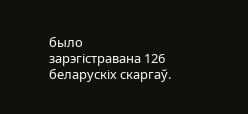было зарэгістравана 126 беларускіх скаргаў.